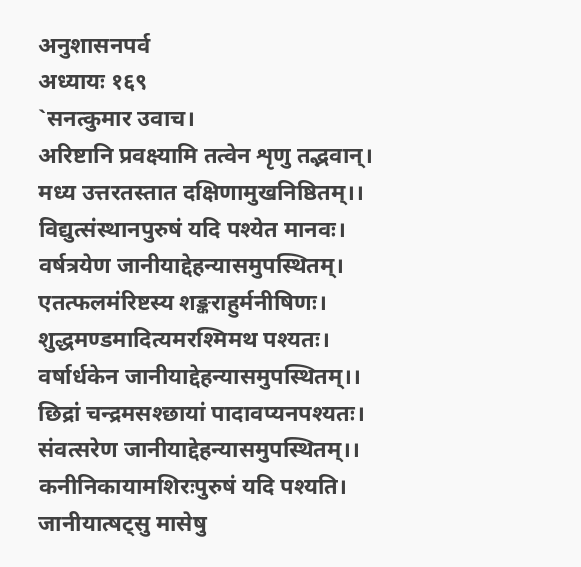अनुशासनपर्व
अध्यायः १६९
`सनत्कुमार उवाच।
अरिष्टानि प्रवक्ष्यामि तत्वेन शृणु तद्भवान्।
मध्य उत्तरतस्तात दक्षिणामुखनिष्ठितम्।।
विद्युत्संस्थानपुरुषं यदि पश्येत मानवः।
वर्षत्रयेण जानीयाद्देहन्यासमुपस्थितम्।
एतत्फलमंरिष्टस्य शङ्कराहुर्मनीषिणः।
शुद्धमण्डमादित्यमरश्मिमथ पश्यतः।
वर्षार्धकेन जानीयाद्देहन्यासमुपस्थितम्।।
छिद्रां चन्द्रमसश्छायां पादावप्यनपश्यतः।
संवत्सरेण जानीयाद्देहन्यासमुपस्थितम्।।
कनीनिकायामशिरःपुरुषं यदि पश्यति।
जानीयात्षट्सु मासेषु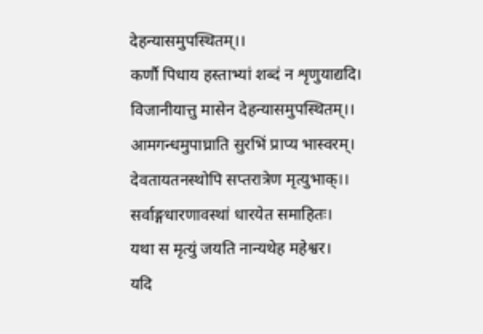देहन्यासमुपस्थितम्।।
कर्णौ पिधाय हस्ताभ्यां शब्दं न शृणुयाद्यदि।
विजानीयात्तु मासेन देहन्यासमुपस्थितम्।।
आमगन्धमुपाघ्राति सुरभिं प्राप्य भास्वरम्।
देवतायतनस्थोपि सप्तरात्रेण मृत्युभाक्।।
सर्वाङ्गधारणावस्थां धारयेत समाहितः।
यथा स मृत्युं जयति नान्यथेह महेश्वर।
यदि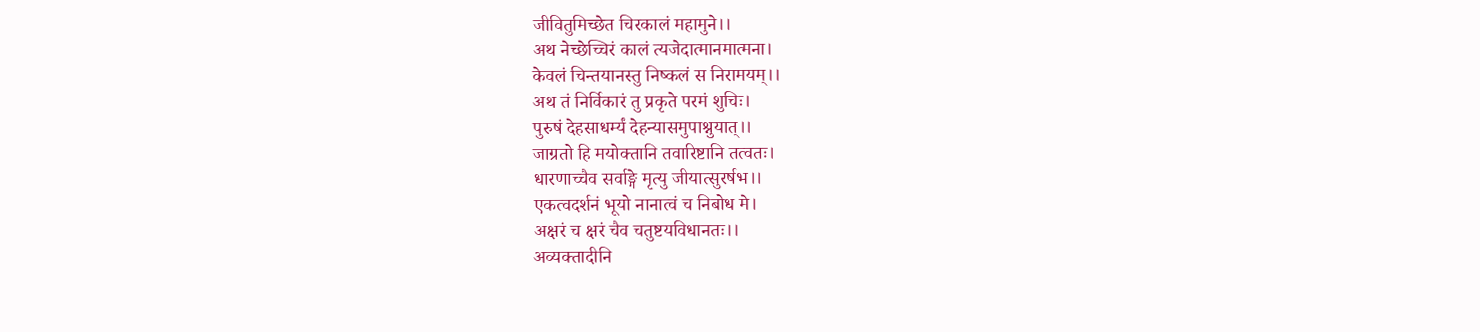जीवितुमिच्छेत चिरकालं महामुने।।
अथ नेच्छेच्चिरं कालं त्यजेदात्मानमात्मना।
केवलं चिन्तयानस्तु निष्कलं स निरामयम्।।
अथ तं निर्विकारं तु प्रकृते परमं शुचिः।
पुरुषं देहसाधर्म्यं देहन्यासमुपाश्नुयात्।।
जाग्रतो हि मयोक्तानि तवारिष्टानि तत्वतः।
धारणाच्चैव सर्वाङ्गे मृत्यु जीयात्सुरर्षभ।।
एकत्वदर्शनं भूयो नानात्वं च निबोध मे।
अक्षरं च क्षरं चैव चतुष्टयविधानतः।।
अव्यक्तादीनि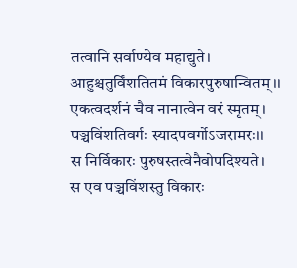तत्वानि सर्वाण्येव महाद्युते।
आहुश्चतुर्विंशतितमं विकारपुरुषान्वितम्।।
एकत्वदर्शनं चैव नानात्वेन वरं स्मृतम्।
पञ्चविंशतिवर्गः स्यादपवर्गोऽजरामरः।।
स निर्विकारः पुरुषस्तत्वेनैवोपदिश्यते।
स एव पञ्चविंशस्तु विकारः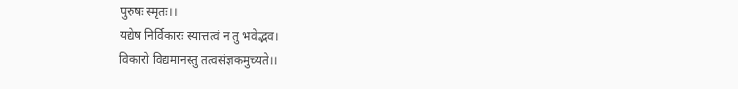पुरुषः स्मृतः।।
यद्येष निर्विकारः स्यात्तत्वं न तु भवेद्भव।
विकारो विद्यमानस्तु तत्वसंज्ञकमुच्यते।।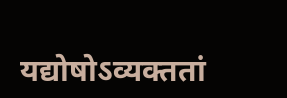यद्योषोऽव्यक्ततां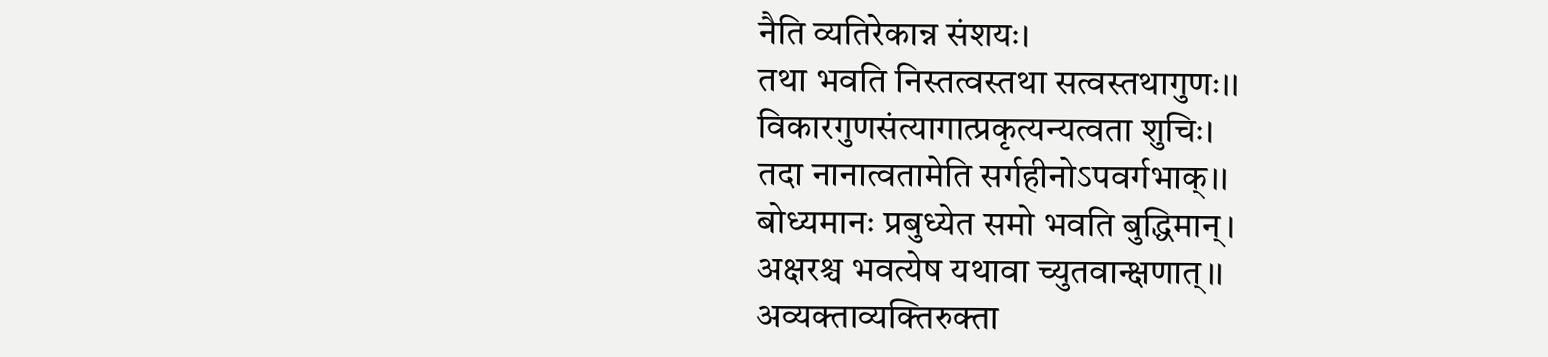नैति व्यतिरेकान्न संशयः।
तथा भवति निस्तत्वस्तथा सत्वस्तथागुणः।।
विकारगुणसंत्यागात्प्रकृत्यन्यत्वता शुचिः।
तदा नानात्वतामेति सर्गहीनोऽपवर्गभाक्।।
बोध्यमानः प्रबुध्येत समो भवति बुद्धिमान्।
अक्षरश्च भवत्येष यथावा च्युतवान्क्षणात्।।
अव्यक्ताव्यक्तिरुक्ता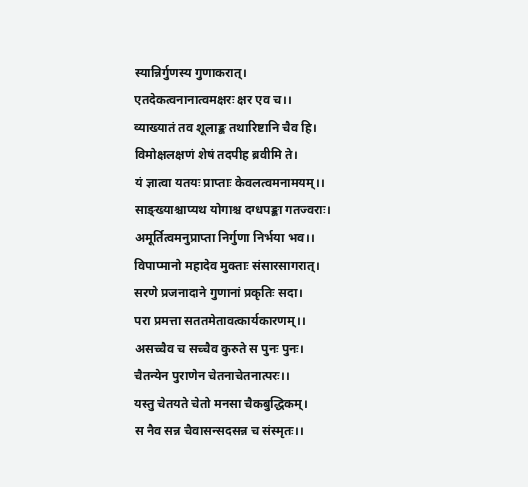स्यान्निर्गुणस्य गुणाकरात्।
एतदेकत्वनानात्वमक्षरः क्षर एव च।।
व्याख्यातं तव शूलाङ्क तथारिष्टानि चैव हि।
विमोक्षलक्षणं शेषं तदपीह ब्रवीमि ते।
यं ज्ञात्वा यतयः प्राप्ताः केवलत्वमनामयम्।।
साङ्ख्याश्चाप्यथ योगाश्च दग्धपङ्का गतज्वराः।
अमूर्तित्वमनुप्राप्ता निर्गुणा निर्भया भव।।
विपाप्मानो महादेव मुक्ताः संसारसागरात्।
सरणे प्रजनादाने गुणानां प्रकृतिः सदा।
परा प्रमत्ता सततमेतावत्कार्यकारणम्।।
असच्चैव च सच्चैव कुरुते स पुनः पुनः।
चैतन्येन पुराणेन चेतनाचेतनात्परः।।
यस्तु चेतयते चेतो मनसा चैकबुद्धिकम्।
स नैव सन्न चैवासन्सदसन्न च संस्मृतः।।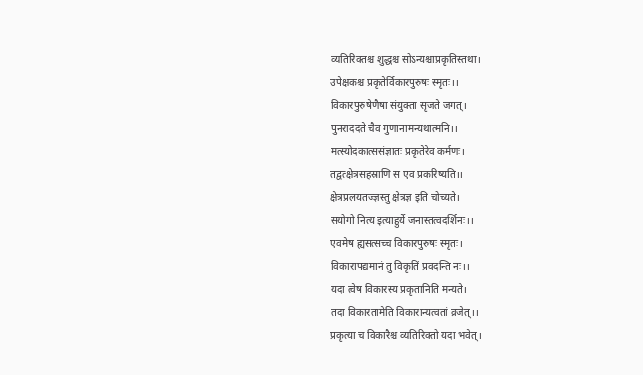व्यतिरिक्तश्च शुद्धश्च सोऽन्यश्चाप्रकृतिस्तथा।
उपेक्षकश्च प्रकृतेर्विकारपुरुषः स्मृतः।।
विकारपुरुषेणैषा संयुक्ता सृजते जगत्।
पुनराददते चैव गुणानामन्यथात्मनि।।
मत्स्योदकात्ससंज्ञातः प्रकृतेरेव कर्मणः।
तद्वत्क्षेत्रसहस्राणि स एव प्रकरिष्यति।।
क्षेत्रप्रलयतज्ज्ञस्तु क्षेत्रज्ञ इति चोच्यते।
सयोगो नित्य इत्याहुर्ये जनास्तत्वदर्शिनः।।
एवमेष ह्यसत्सच्च विकारपुरुषः स्मृतः।
विकारापद्यमानं तु विकृतिं प्रवदन्ति नः।।
यदा त्वेष विकारस्य प्रकृतानिति मन्यते।
तदा विकारतामेति विकारान्यत्वतां व्रजेत्।।
प्रकृत्या च विकारैश्च व्यतिरिक्तो यदा भवेत्।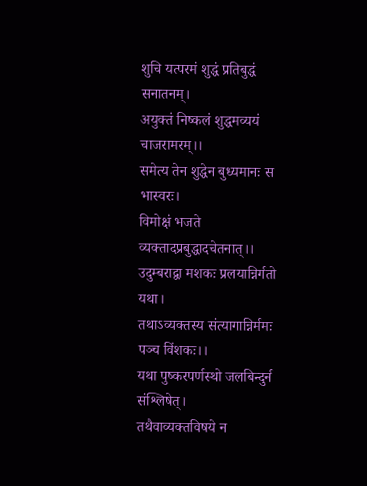शुचि यत्परमं शुद्धं प्रतिबुद्धं सनातनम्।
अयुक्तं निष्कलं शुद्धमव्ययं चाजरामरम्।।
समेत्य तेन शुद्धेन बुध्यमानः स भास्वरः।
विमोक्षं भजते व्यक्तादप्रबुद्धादचेतनात्।।
उदुम्बराद्वा मशकः प्रलयान्निर्गतो यथा।
तथाऽव्यक्तस्य संत्यागान्निर्ममः पञ्च विंशकः।।
यथा पुष्करपर्णस्थो जलबिन्दुर्न संश्लिषेत्।
तथैवाव्यक्तविषये न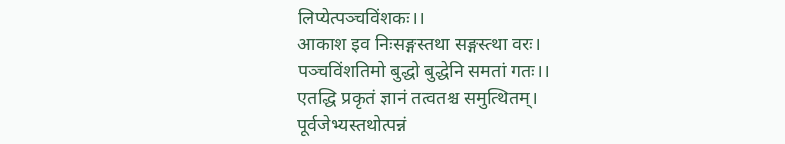लिप्येत्पञ्चविंशकः।।
आकाश इव निःसङ्गस्तथा सङ्गस्त्था वरः।
पञ्चविंशतिमो बुद्धो बुद्धेनि समतां गतः।।
एतद्धि प्रकृतं ज्ञानं तत्वतश्च समुत्थितम्।
पूर्वजेभ्यस्तथोत्पन्नं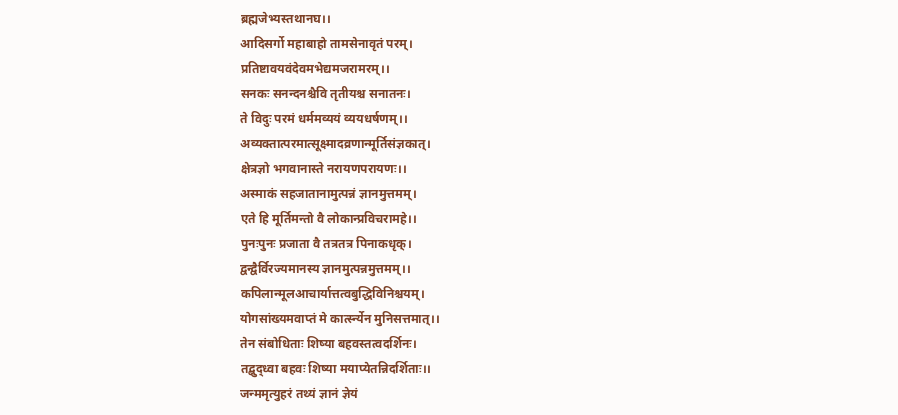ब्रह्मजेभ्यस्तथानघ।।
आदिसर्गो महाबाहो तामसेनावृतं परम्।
प्रतिष्टावयवंदेवमभेद्यमजरामरम्।।
सनकः सनन्दनश्चैवि तृतीयश्च सनातनः।
ते विदुः परमं धर्ममव्ययं व्ययधर्षणम्।।
अव्यक्तात्परमात्सूक्ष्मादव्रणान्मूर्तिसंज्ञकात्।
क्षेत्रज्ञो भगवानास्ते नरायणपरायणः।।
अस्माकं सहजातानामुत्पन्नं ज्ञानमुत्तमम्।
एते हि मूर्तिमन्तो वै लोकान्प्रविचरामहे।।
पुनःपुनः प्रजाता वै तत्रतत्र पिनाकधृक्।
द्वन्द्वैर्विरज्यमानस्य ज्ञानमुत्पन्नमुत्तमम्।।
कपिलान्मूलआचार्यात्तत्वबुद्धिविनिश्चयम्।
योगसांख्यमवाप्तं मे कार्त्स्न्येन मुनिसत्तमात्।।
तेन संबोधिताः शिष्या बहवस्तत्वदर्शिनः।
तद्बुद्ध्वा बहवः शिष्या मयाप्येतन्निदर्शिताः।।
जन्ममृत्युहरं तथ्यं ज्ञानं ज्ञेयं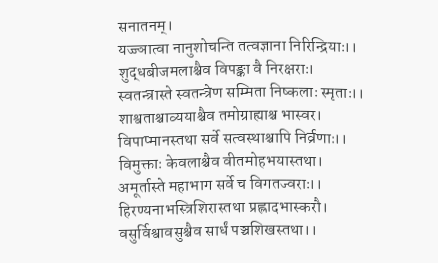सनातनम्।
यज्ज्ञात्वा नानुशोचन्ति तत्वज्ञाना निरिन्द्रियाः।।
शुद्धबीजमलाश्चैव विपङ्का वै निरक्षराः।
स्वतन्त्रास्ते स्वतन्त्रेण सम्मिता निष्कलाः स्मृताः।।
शाश्वताश्चाव्ययाश्चैव तमोग्राह्याश्च भास्वर।
विपाप्मानस्तथा सर्वे सत्वस्थाश्चापि निर्व्रणाः।।
विमुक्ताः केवलाश्चैव वीतमोहभयास्तथा।
अमूर्तास्ते महाभाग सर्वे च विगतज्वराः।।
हिरण्यनाभस्त्रिशिरास्तथा प्रह्लादभास्करौ।
वसुर्विश्वावसुश्चैव सार्धं पञ्चशिखस्तथा।।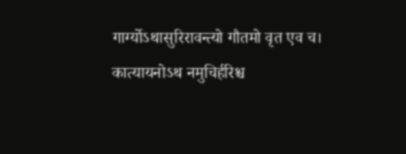गार्ग्योऽथासुरिरावन्त्यो गौतमो वृत एव च।
कात्यायनोऽथ नमुचिर्हरिश्च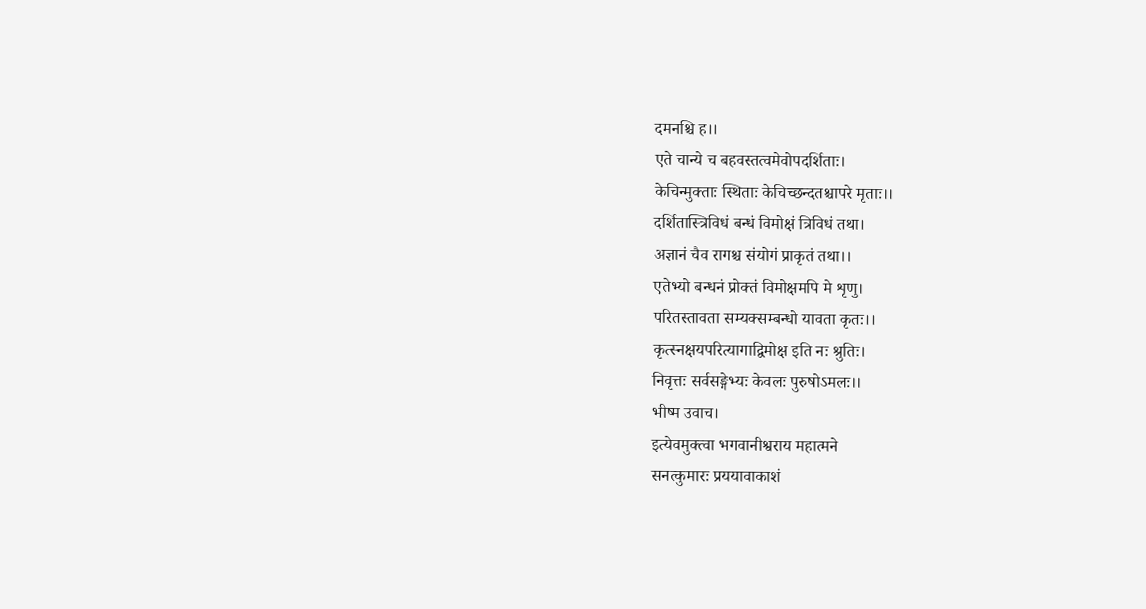दमनश्चि ह।।
एते चान्ये च बहवस्तत्वमेवोपदर्शिताः।
केचिन्मुक्ताः स्थिताः केचिच्छन्दतश्चापरे मृताः।।
दर्शितास्त्रिविधं बन्धं विमोक्षं त्रिविधं तथा।
अज्ञानं चैव रागश्च संयोगं प्राकृतं तथा।।
एतेभ्यो बन्धनं प्रोक्तं विमोक्षमपि मे शृणु।
परितस्तावता सम्यक्सम्बन्धो यावता कृतः।।
कृत्स्नक्षयपरित्यागाद्विमोक्ष इति नः श्रुतिः।
निवृत्तः सर्वसङ्गेभ्यः केवलः पुरुषोऽमलः।।
भीष्म उवाच।
इत्येवमुक्त्वा भगवानीश्वराय महात्मने
सनत्कुमारः प्रययावाकाशं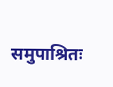समुपाश्रितः